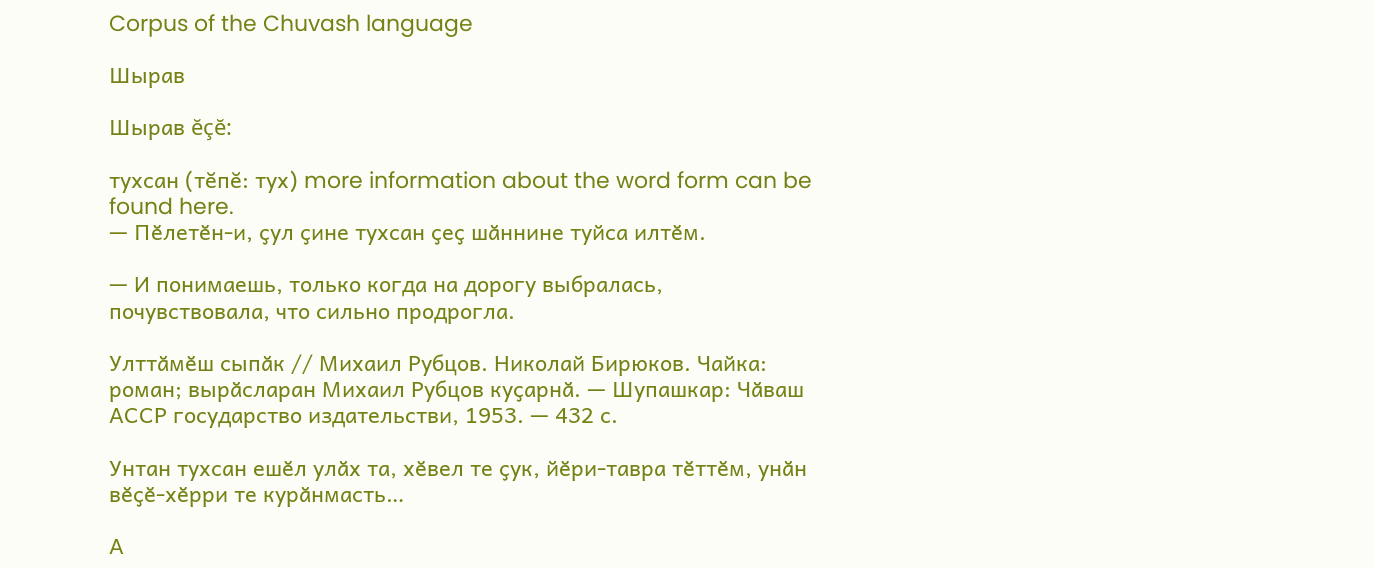Corpus of the Chuvash language

Шырав

Шырав ĕçĕ:

тухсан (тĕпĕ: тух) more information about the word form can be found here.
— Пӗлетӗн-и, ҫул ҫине тухсан ҫеҫ шӑннине туйса илтӗм.

— И понимаешь, только когда на дорогу выбралась, почувствовала, что сильно продрогла.

Улттӑмӗш сыпӑк // Михаил Рубцов. Николай Бирюков. Чайка: роман; вырӑсларан Михаил Рубцов куҫарнӑ. — Шупашкар: Чӑваш АССР государство издательстви, 1953. — 432 с.

Унтан тухсан ешӗл улӑх та, хӗвел те ҫук, йӗри-тавра тӗттӗм, унӑн вӗҫӗ-хӗрри те курӑнмасть…

А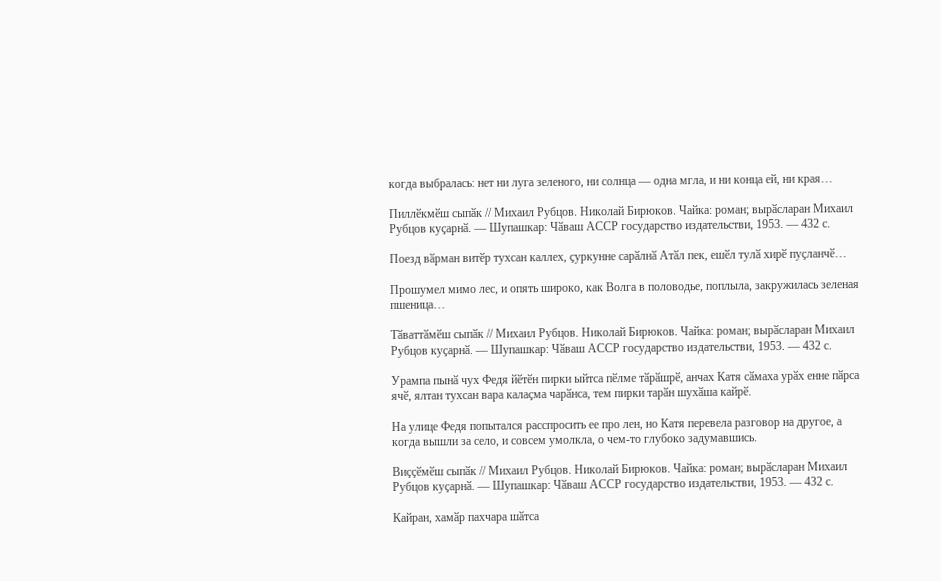когда выбралась: нет ни луга зеленого, ни солнца — одна мгла, и ни конца ей, ни края…

Пиллӗкмӗш сыпӑк // Михаил Рубцов. Николай Бирюков. Чайка: роман; вырӑсларан Михаил Рубцов куҫарнӑ. — Шупашкар: Чӑваш АССР государство издательстви, 1953. — 432 с.

Поезд вӑрман витӗр тухсан каллех, ҫуркунне сарӑлнӑ Атӑл пек, ешӗл тулӑ хирӗ пуҫланчӗ…

Прошумел мимо лес, и опять широко, как Волга в половодье, поплыла, закружилась зеленая пшеница…

Тӑваттӑмӗш сыпӑк // Михаил Рубцов. Николай Бирюков. Чайка: роман; вырӑсларан Михаил Рубцов куҫарнӑ. — Шупашкар: Чӑваш АССР государство издательстви, 1953. — 432 с.

Урампа пынӑ чух Федя йӗтӗн пирки ыйтса пӗлме тӑрӑшрӗ, анчах Катя сӑмаха урӑх енне пӑрса ячӗ, ялтан тухсан вара калаҫма чарӑнса, тем пирки тарӑн шухӑша кайрӗ.

На улице Федя попытался расспросить ее про лен, но Катя перевела разговор на другое, а когда вышли за село, и совсем умолкла, о чем-то глубоко задумавшись.

Виҫҫӗмӗш сыпӑк // Михаил Рубцов. Николай Бирюков. Чайка: роман; вырӑсларан Михаил Рубцов куҫарнӑ. — Шупашкар: Чӑваш АССР государство издательстви, 1953. — 432 с.

Кайран, хамӑр пахчара шӑтса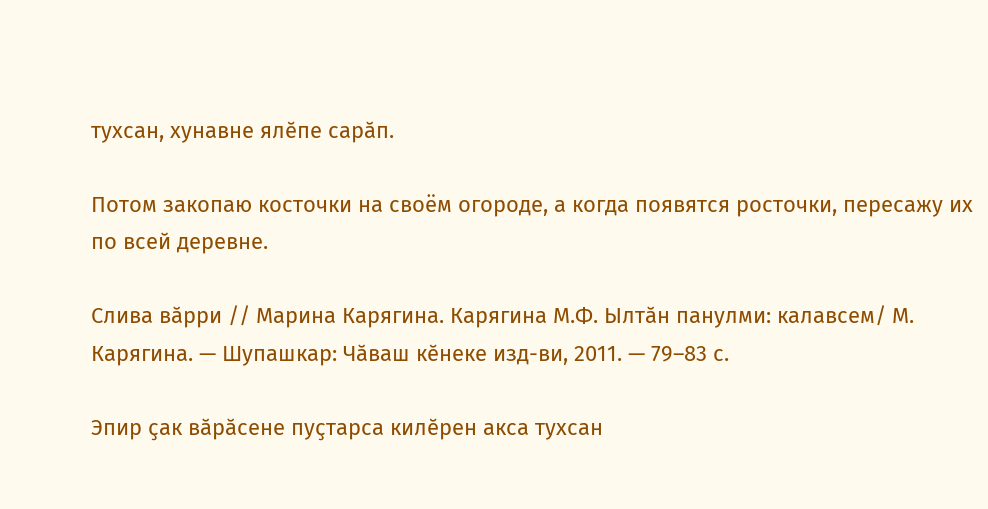тухсан, хунавне ялӗпе сарӑп.

Потом закопаю косточки на своём огороде, а когда появятся росточки, пересажу их по всей деревне.

Слива вӑрри // Марина Карягина. Карягина М.Ф. Ылтӑн панулми: калавсем/ М. Карягина. — Шупашкар: Чӑваш кӗнеке изд-ви, 2011. — 79–83 с.

Эпир ҫак вӑрӑсене пуҫтарса килӗрен акса тухсан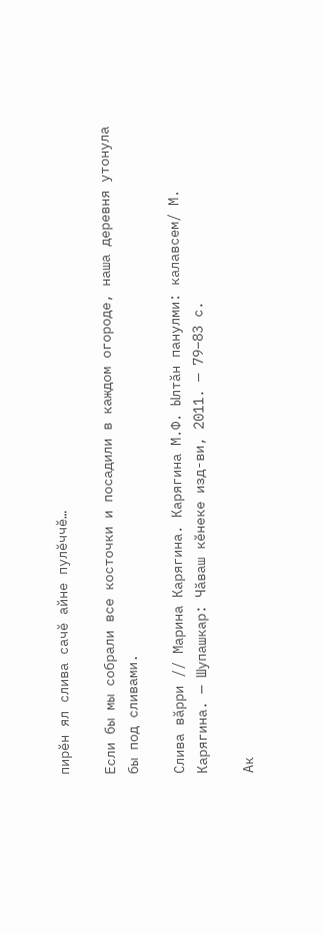пирӗн ял слива сачӗ айне пулӗччӗ…

Если бы мы собрали все косточки и посадили в каждом огороде, наша деревня утонула бы под сливами.

Слива вӑрри // Марина Карягина. Карягина М.Ф. Ылтӑн панулми: калавсем/ М. Карягина. — Шупашкар: Чӑваш кӗнеке изд-ви, 2011. — 79–83 с.

Ак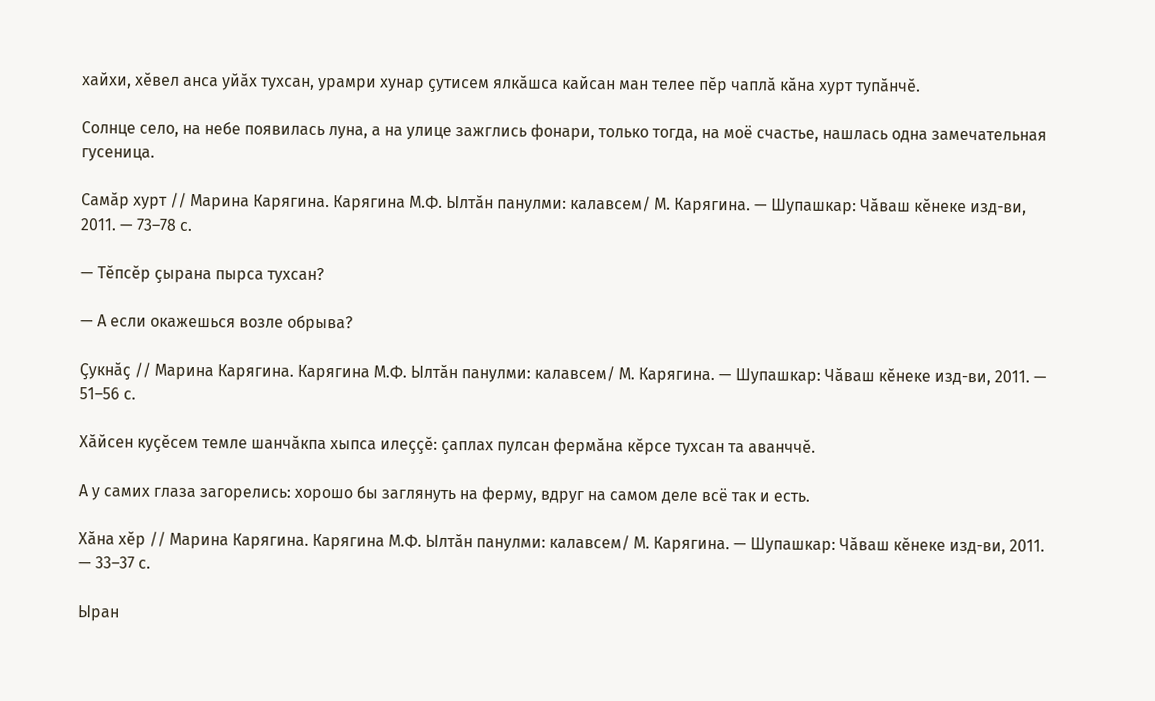хайхи, хӗвел анса уйӑх тухсан, урамри хунар ҫутисем ялкӑшса кайсан ман телее пӗр чаплӑ кӑна хурт тупӑнчӗ.

Солнце село, на небе появилась луна, а на улице зажглись фонари, только тогда, на моё счастье, нашлась одна замечательная гусеница.

Самӑр хурт // Марина Карягина. Карягина М.Ф. Ылтӑн панулми: калавсем/ М. Карягина. — Шупашкар: Чӑваш кӗнеке изд-ви, 2011. — 73–78 с.

— Тӗпсӗр ҫырана пырса тухсан?

— А если окажешься возле обрыва?

Ҫукнӑҫ // Марина Карягина. Карягина М.Ф. Ылтӑн панулми: калавсем/ М. Карягина. — Шупашкар: Чӑваш кӗнеке изд-ви, 2011. — 51–56 с.

Хӑйсен куҫӗсем темле шанчӑкпа хыпса илеҫҫӗ: ҫаплах пулсан фермӑна кӗрсе тухсан та аванччӗ.

А у самих глаза загорелись: хорошо бы заглянуть на ферму, вдруг на самом деле всё так и есть.

Хӑна хӗр // Марина Карягина. Карягина М.Ф. Ылтӑн панулми: калавсем/ М. Карягина. — Шупашкар: Чӑваш кӗнеке изд-ви, 2011. — 33–37 с.

Ыран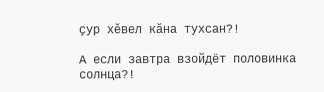ҫур хӗвел кӑна тухсан?!

А если завтра взойдёт половинка солнца?!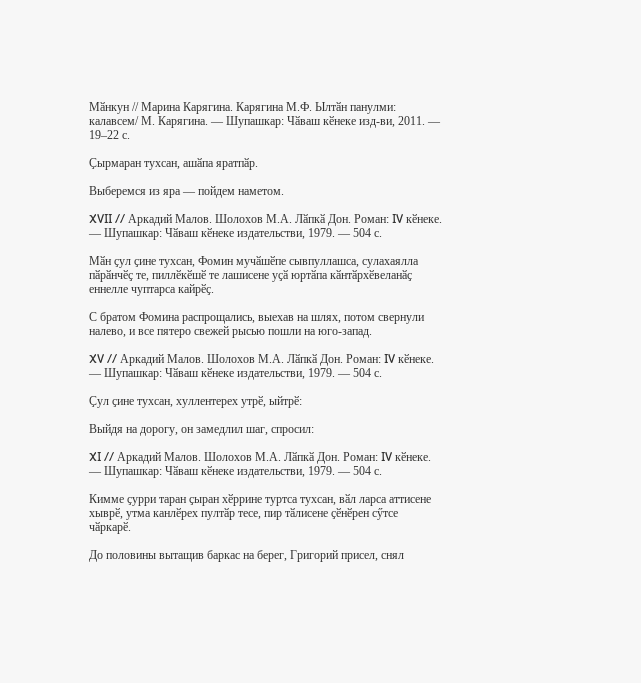Мӑнкун // Марина Карягина. Карягина М.Ф. Ылтӑн панулми: калавсем/ М. Карягина. — Шупашкар: Чӑваш кӗнеке изд-ви, 2011. — 19–22 с.

Ҫырмаран тухсан, ашӑпа яратпӑр.

Выберемся из яра — пойдем наметом.

XVII // Аркадий Малов. Шолохов М.А. Лӑпкӑ Дон. Роман: IV кӗнеке. — Шупашкар: Чӑваш кӗнеке издательстви, 1979. — 504 с.

Мӑн ҫул ҫине тухсан, Фомин мучӑшӗпе сывпуллашса, сулахаялла пӑрӑнчӗҫ те, пиллӗкӗшӗ те лашисене уҫӑ юртӑпа кӑнтӑрхӗвеланӑҫ еннелле чуптарса кайрӗҫ.

С братом Фомина распрощались, выехав на шлях, потом свернули налево, и все пятеро свежей рысью пошли на юго-запад.

XV // Аркадий Малов. Шолохов М.А. Лӑпкӑ Дон. Роман: IV кӗнеке. — Шупашкар: Чӑваш кӗнеке издательстви, 1979. — 504 с.

Ҫул ҫине тухсан, хуллентерех утрӗ, ыйтрӗ:

Выйдя на дорогу, он замедлил шаг, спросил:

XI // Аркадий Малов. Шолохов М.А. Лӑпкӑ Дон. Роман: IV кӗнеке. — Шупашкар: Чӑваш кӗнеке издательстви, 1979. — 504 с.

Кимме ҫурри таран ҫыран хӗррине туртса тухсан, вӑл ларса аттисене хыврӗ, утма канлӗрех пултӑр тесе, пир тӑлисене ҫӗнӗрен сӳтсе чӑркарӗ.

До половины вытащив баркас на берег, Григорий присел, снял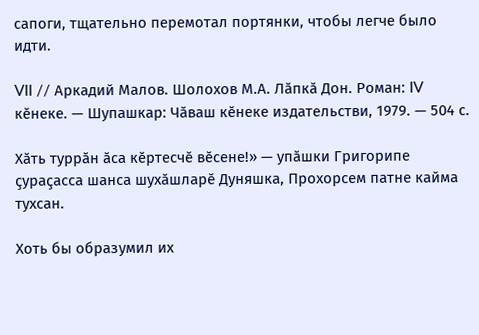сапоги, тщательно перемотал портянки, чтобы легче было идти.

VII // Аркадий Малов. Шолохов М.А. Лӑпкӑ Дон. Роман: IV кӗнеке. — Шупашкар: Чӑваш кӗнеке издательстви, 1979. — 504 с.

Хӑть туррӑн ӑса кӗртесчӗ вӗсене!» — упӑшки Григорипе ҫураҫасса шанса шухӑшларӗ Дуняшка, Прохорсем патне кайма тухсан.

Хоть бы образумил их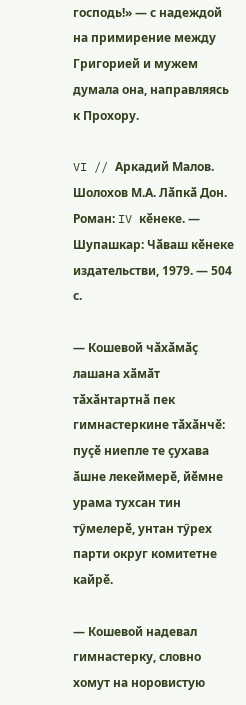господь!» — с надеждой на примирение между Григорией и мужем думала она, направляясь к Прохору.

VI // Аркадий Малов. Шолохов М.А. Лӑпкӑ Дон. Роман: IV кӗнеке. — Шупашкар: Чӑваш кӗнеке издательстви, 1979. — 504 с.

— Кошевой чӑхӑмӑҫ лашана хӑмӑт тӑхӑнтартнӑ пек гимнастеркине тӑхӑнчӗ: пуҫӗ ниепле те ҫухава ӑшне лекеймерӗ, йӗмне урама тухсан тин тӳмелерӗ, унтан тӳрех парти округ комитетне кайрӗ.

— Кошевой надевал гимнастерку, словно хомут на норовистую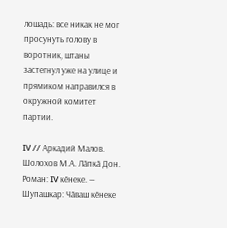лошадь: все никак не мог просунуть голову в воротник, штаны застегнул уже на улице и прямиком направился в окружной комитет партии.

IV // Аркадий Малов. Шолохов М.А. Лӑпкӑ Дон. Роман: IV кӗнеке. — Шупашкар: Чӑваш кӗнеке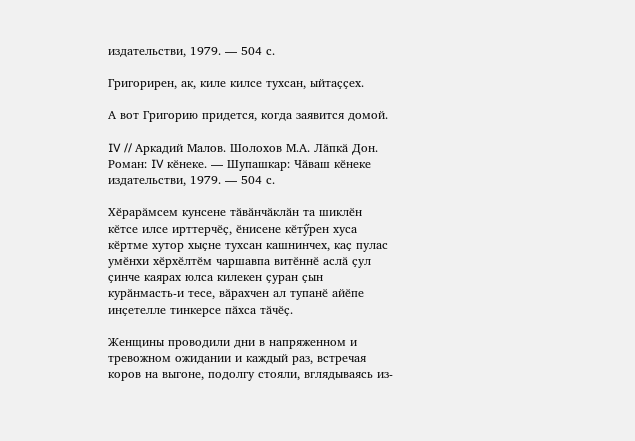издательстви, 1979. — 504 с.

Григорирен, ак, киле килсе тухсан, ыйтаҫҫех.

А вот Григорию придется, когда заявится домой.

IV // Аркадий Малов. Шолохов М.А. Лӑпкӑ Дон. Роман: IV кӗнеке. — Шупашкар: Чӑваш кӗнеке издательстви, 1979. — 504 с.

Хӗрарӑмсем кунсене тӑвӑнчӑклӑн та шиклӗн кӗтсе илсе ирттерчӗҫ, ӗнисене кӗтӳрен хуса кӗртме хутор хыҫне тухсан кашнинчех, каҫ пулас умӗнхи хӗрхӗлтӗм чаршавпа витӗннӗ аслӑ ҫул ҫинче каярах юлса килекен ҫуран ҫын курӑнмасть-и тесе, вӑрахчен ал тупанӗ айӗпе инҫетелле тинкерсе пӑхса тӑчӗҫ.

Женщины проводили дни в напряженном и тревожном ожидании и каждый раз, встречая коров на выгоне, подолгу стояли, вглядываясь из-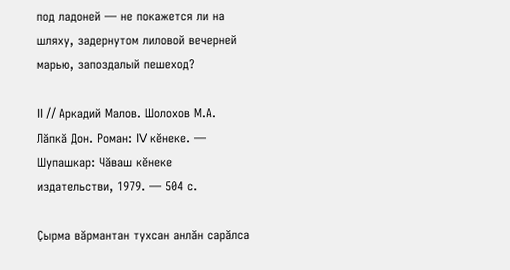под ладоней — не покажется ли на шляху, задернутом лиловой вечерней марью, запоздалый пешеход?

II // Аркадий Малов. Шолохов М.А. Лӑпкӑ Дон. Роман: IV кӗнеке. — Шупашкар: Чӑваш кӗнеке издательстви, 1979. — 504 с.

Ҫырма вӑрмантан тухсан анлӑн сарӑлса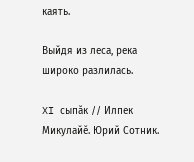каять.

Выйдя из леса, река широко разлилась.

XI сыпӑк // Илпек Микулайӗ. Юрий Сотник.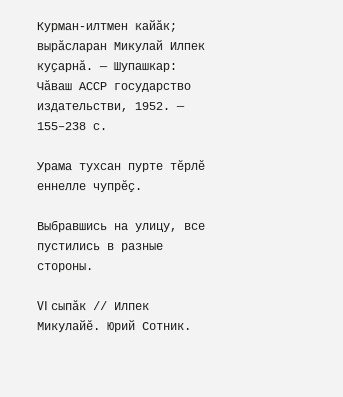Курман-илтмен кайӑк; вырӑсларан Микулай Илпек куҫарнӑ. — Шупашкар: Чӑваш АССР государство издательстви, 1952. — 155–238 с.

Урама тухсан пурте тӗрлӗ еннелле чупрӗҫ.

Выбравшись на улицу, все пустились в разные стороны.

VI сыпӑк // Илпек Микулайӗ. Юрий Сотник.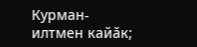Курман-илтмен кайӑк;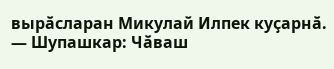вырӑсларан Микулай Илпек куҫарнӑ. — Шупашкар: Чӑваш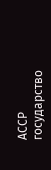АССР государство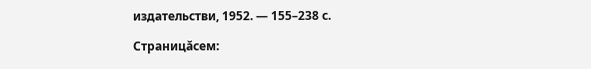издательстви, 1952. — 155–238 с.

Страницăсем: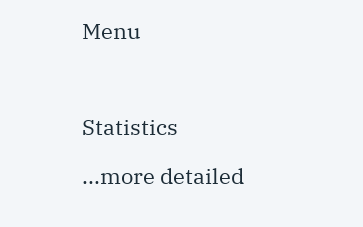Menu



Statistics

...more detailed